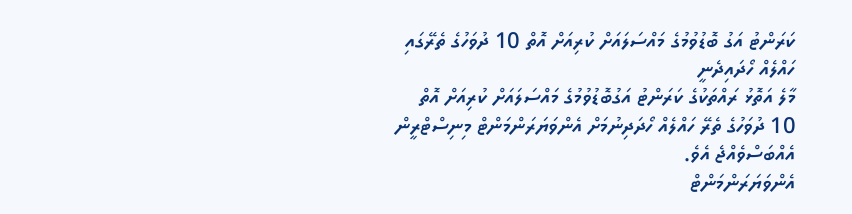ކަރަންޓު އަގު ބޮޑުވުމުގެ މައްސަލައަށް ކުރިއަށް އޮތް 10 ދުވަހުގެ ތެރޭގައި ހައްލެއް ހޯދައިދެނީ
މާލެ އަތޮޅު ރައްތަކުގެ ކަރަންޓު އަގުބޮޑުވުމުގެ މައްސަލައަށް ކުރިއަށް އޮތް 10 ދުވަހުގެ ތެރޭ ހައްލެއް ހޯދަދިނުމަށް އެންވަޔަރަންމަންޓް މިނިސްޓްރީން އެއްބަސްވެއްޖެ އެވެ.
އެންވަޔަރަންމަންޓް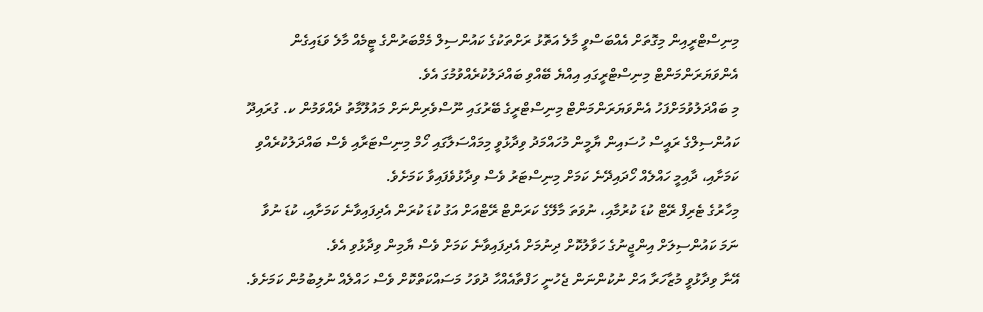މިނިސްޓްރީއިން މިގޮތަށް އެއްބަސްވީ މާލެ އަތޮޅު ރަށްތަކުގެ ކައުންސިލް މެމްބަރުންގެ ޓީމެއް މާލެ ވަޑައިގެން އެންވަޔަރަންމަންޓް މިނިސްޓްރީގައި އިއްޔެ ބޭއްވި ބައްދަލުކުރެއްވުމުގަ އެވެ.
މި ބައްދަލުވުމަށްފަހު އެންވަޔަރަންމަންޓް މިނިސްޓްރީގެ ބޭރުގައި ނޫސްވެރިންނަށް މައުލޫމާތު ދެއްވަމުން ކ. ގުރައިދޫ ކައުންސިލްގެ ރައީސް ހުސައިން ޔާމީން މުހައްމަދު ވިދާޅުވީ މިމައްސަލާގައި ހޯމް މިނިސްޓަރާއި ވެސް ބައްދަލުކުރެއްވި ކަމަށާއި، ދާއިމީ ހައްލެއް ހޯދައިދޭނެ ކަމަށް މިނިސްޓަރު ވެސް ވިދާޅުވެފައިވާ ކަމަށެވެ.
މިހާރުގެ ޓެރިފް ރޭޓް ކުޑަ ކުރުމާއި، ނުވަތަ މާލޭގެ ކަރަންޓް ރޭޓްއަށް އަގު ކުޑަ ކުރަން އެދިފައިވާނެ ކަމަށާއި، ކުޑަ ނުވާ ނަމަ ކައުންސިލަށް އިންޖީނުގެ ހަވާލުކޮށް ދިނުމަށް އެދިފައިވާނެ ކަމަށް ވެސް ޔާމިން ވިދާޅުވި އެވެ.
އޭނާ ވިދާޅުވީ މުޒާހަރާ އަށް ނުކުންނަން ޖެހުނީ ހަފްތާއެއްހާ ދުވަހު މަސައްކަތްކޮށް ވެސް ހައްލެއް ނުލިބުމުން ކަމަށެވެ.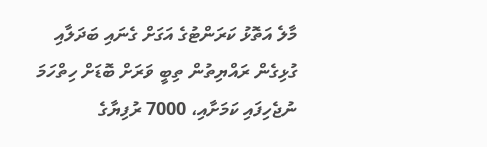މާލެ އަތޮޅު ކަރަންޓުގެ އަގަށް ގެނައި ބަދަލާއި ގުޅިގެން ރައްޔިތުން ތިބީ ވަރަށް ބޮޑަށް ހިތްހަމަ ނުޖެހިފައި ކަމަށާއި، 7000 ރުފިޔާގެ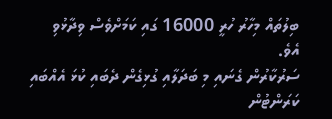ބިލުތައް މިހާރު ހުރީ 16000 ގައި ކަމަށްވެސް ވިދާޅުވި އެވެ.
ސަރުކާރުން ގެނައި މި ބަދަލާއި ގުޅިގެން ދެބައި ކުޅަ އެއްބައި ކަރަންޓުން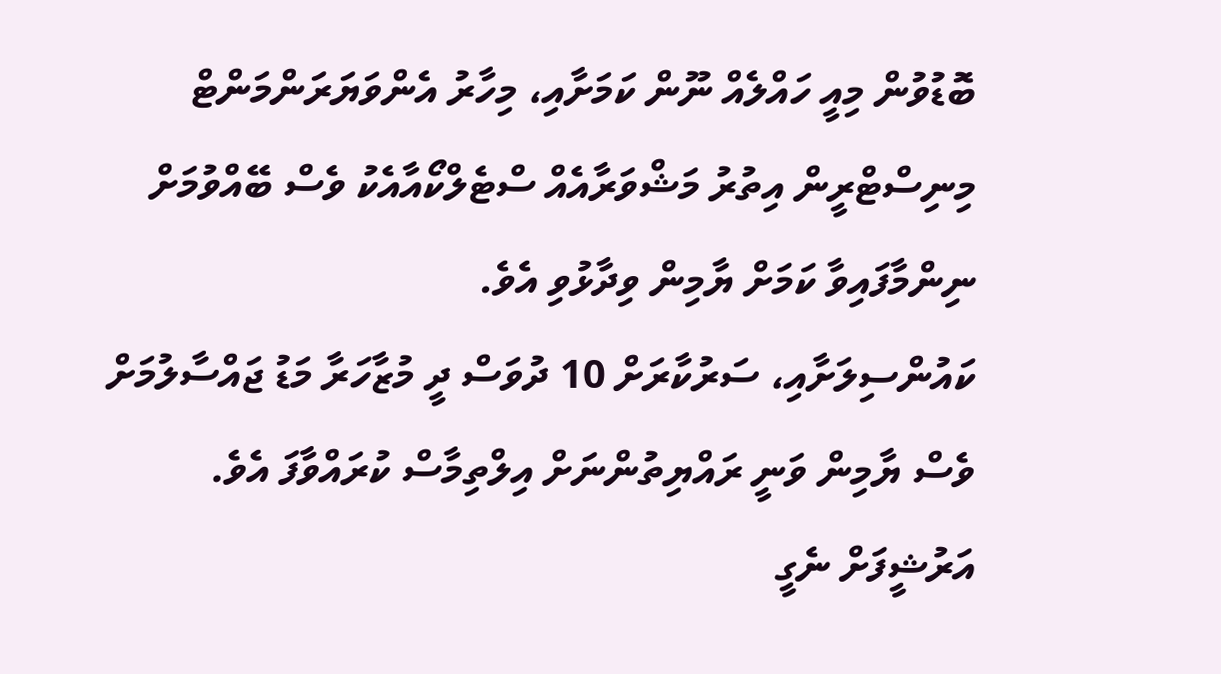ބޮޑުވުން މިއީ ހައްލެއް ނޫން ކަމަށާއި، މިހާރު އެންވަޔަރަންމަންޓް މިނިސްޓްރީން އިތުރު މަޝްވަރާއެއް ސްޓެލްކޯއާއެކު ވެސް ބޭއްވުމަށް ނިންމާފައިވާ ކަމަށް ޔާމިން ވިދާޅުވި އެވެ.
ކައުންސިލަށާއި، ސަރުކާރަށް 10 ދުވަސް ދީ މުޒާހަރާ މަޑު ޖައްސާލުމަށް ވެސް ޔާމިން ވަނީ ރައްޔިތުންނަށް އިލްތިމާސް ކުރައްވާފަ އެވެ.
އަރުޝީފަށް ނެގީ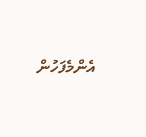އެންމެފަހުން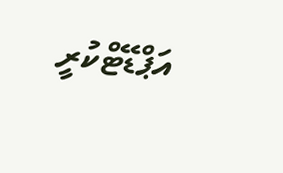އަޕްޑޭޓްކުރީ